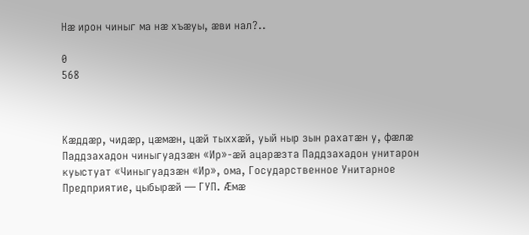Нæ ирон чиныг ма нæ хъæуы, æви нал?..

0
568



Кæддæр, чидæр, цæмæн, цæй тыххæй, уый ныр зын рахатæн у, фæлæ Паддзахадон чиныгуадзæн «Ир»-æй ацарæзта Паддзахадон унитарон куыстуат «Чиныгуадзæн «Ир», ома, Государственное Унитарное Предприятие, цыбырæй — ГУП. Æмæ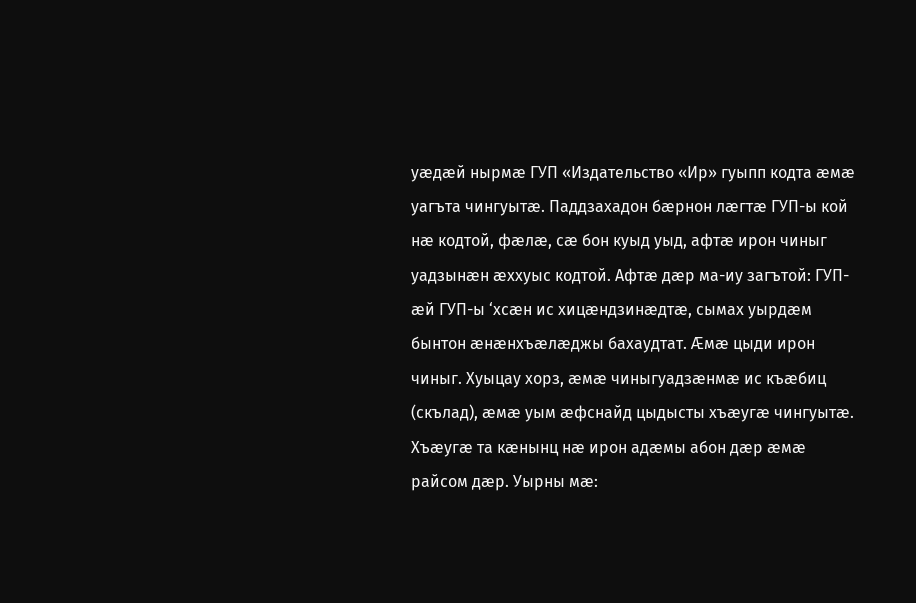уæдæй нырмæ ГУП «Издательство «Ир» гуыпп кодта æмæ уагъта чингуытæ. Паддзахадон бæрнон лæгтæ ГУП-ы кой нæ кодтой, фæлæ, сæ бон куыд уыд, афтæ ирон чиныг уадзынæн æххуыс кодтой. Афтæ дæр ма-иу загътой: ГУП-æй ГУП-ы ‘хсæн ис хицæндзинæдтæ, сымах уырдæм бынтон æнæнхъæлæджы бахаудтат. Æмæ цыди ирон чиныг. Хуыцау хорз, æмæ чиныгуадзæнмæ ис къæбиц (скълад), æмæ уым æфснайд цыдысты хъæугæ чингуытæ. Хъæугæ та кæнынц нæ ирон адæмы абон дæр æмæ райсом дæр. Уырны мæ: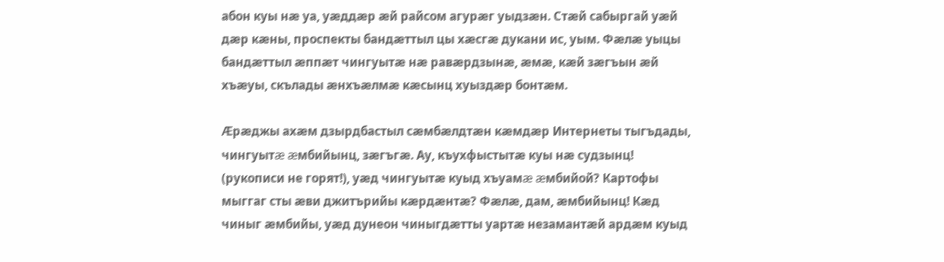абон куы нæ уа, уæддæр æй райсом агурæг уыдзæн. Стæй сабыргай уæй дæр кæны, проспекты бандæттыл цы хæсгæ дукани ис, уым. Фæлæ уыцы бандæттыл æппæт чингуытæ нæ равæрдзынæ, æмæ, кæй зæгъын æй хъæуы, скълады æнхъæлмæ кæсынц хуыздæр бонтæм.

Æрæджы ахæм дзырдбастыл сæмбæлдтæн кæмдæр Интернеты тыгъдады, чингуытæ æмбийынц, зæгъгæ. Ау, къухфыстытæ куы нæ судзынц! (рукописи не горят!), уæд чингуытæ куыд хъуамæ æмбийой? Картофы мыггаг сты æви джитърийы кæрдæнтæ? Фæлæ, дам, æмбийынц! Кæд чиныг æмбийы, уæд дунеон чиныгдæтты уартæ незамантæй ардæм куыд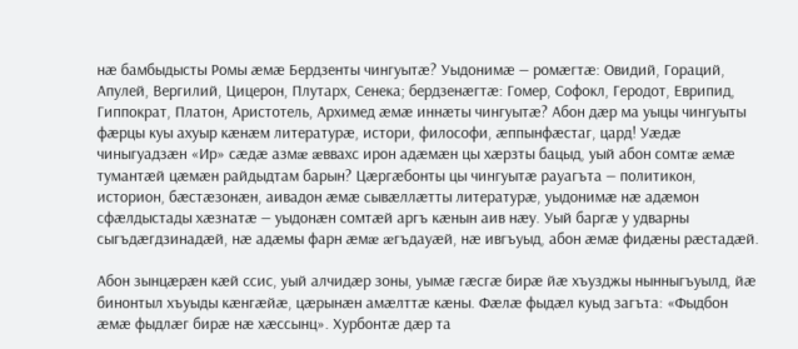нæ бамбыдысты Ромы æмæ Бердзенты чингуытæ? Уыдонимæ — ромæгтæ: Овидий, Гораций, Апулей, Вергилий, Цицерон, Плутарх, Сенека; бердзенæгтæ: Гомер, Софокл, Геродот, Еврипид, Гиппократ, Платон, Аристотель, Архимед æмæ иннæты чингуытæ? Абон дæр ма уыцы чингуыты фæрцы куы ахуыр кæнæм литературæ, истори, философи, æппынфæстаг, цард! Уæдæ чиныгуадзæн «Ир» сæдæ азмæ æввахс ирон адæмæн цы хæрзты бацыд, уый абон сомтæ æмæ тумантæй цæмæн райдыдтам барын? Цæргæбонты цы чингуытæ рауагъта — политикон, историон, бæстæзонæн, аивадон æмæ сывæллæтты литературæ, уыдонимæ нæ адæмон сфæлдыстады хæзнатæ — уыдонæн сомтæй аргъ кæнын аив нæу. Уый баргæ у удварны сыгъдæгдзинадæй, нæ адæмы фарн æмæ æгъдауæй, нæ ивгъуыд, абон æмæ фидæны рæстадæй.

Абон зынцæрæн кæй ссис, уый алчидæр зоны, уымæ гæсгæ бирæ йæ хъузджы нынныгъуылд, йæ бинонтыл хъуыды кæнгæйæ, цæрынæн амæлттæ кæны. Фæлæ фыдæл куыд загъта: «Фыдбон æмæ фыдлæг бирæ нæ хæссынц». Хурбонтæ дæр та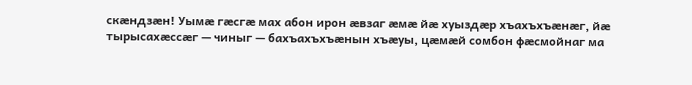скæндзæн! Уымæ гæсгæ мах абон ирон æвзаг æмæ йæ хуыздæр хъахъхъæнæг, йæ тырысахæссæг — чиныг — бахъахъхъæнын хъæуы, цæмæй сомбон фæсмойнаг ма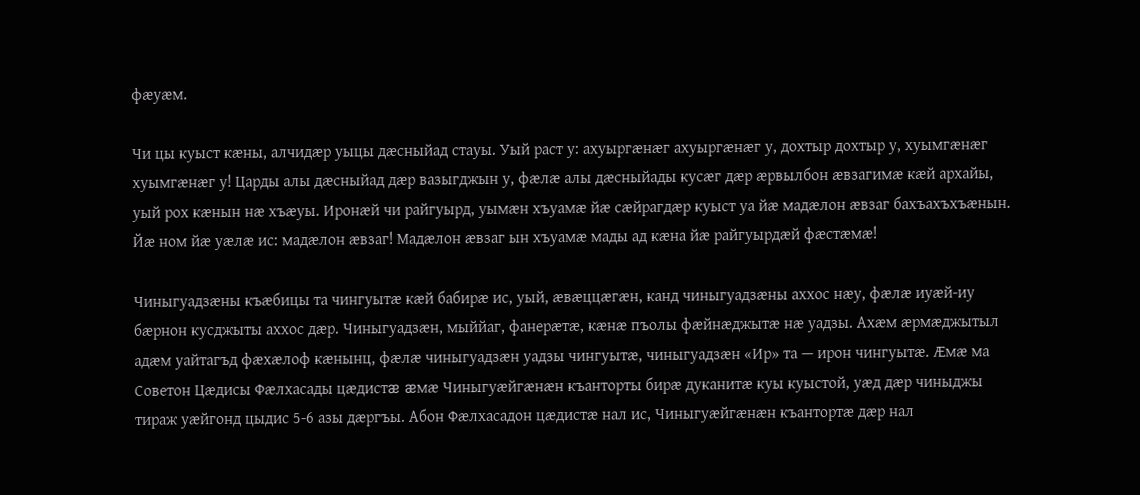фæуæм.

Чи цы куыст кæны, алчидæр уыцы дæсныйад стауы. Уый раст у: ахуыргæнæг ахуыргæнæг у, дохтыр дохтыр у, хуымгæнæг хуымгæнæг у! Царды алы дæсныйад дæр вазыгджын у, фæлæ алы дæсныйады кусæг дæр æрвылбон æвзагимæ кæй архайы, уый рох кæнын нæ хъæуы. Иронæй чи райгуырд, уымæн хъуамæ йæ сæйрагдæр куыст уа йæ мадæлон æвзаг бахъахъхъæнын. Йæ ном йæ уæлæ ис: мадæлон æвзаг! Мадæлон æвзаг ын хъуамæ мады ад кæна йæ райгуырдæй фæстæмæ!

Чиныгуадзæны къæбицы та чингуытæ кæй бабирæ ис, уый, æвæццæгæн, канд чиныгуадзæны аххос нæу, фæлæ иуæй-иу бæрнон кусджыты аххос дæр. Чиныгуадзæн, мыййаг, фанерæтæ, кæнæ пъолы фæйнæджытæ нæ уадзы. Ахæм æрмæджытыл адæм уайтагъд фæхæлоф кæнынц, фæлæ чиныгуадзæн уадзы чингуытæ, чиныгуадзæн «Ир» та — ирон чингуытæ. Æмæ ма Советон Цæдисы Фæлхасады цæдистæ æмæ Чиныгуæйгæнæн къанторты бирæ дуканитæ куы куыстой, уæд дæр чиныджы тираж уæйгонд цыдис 5-6 азы дæргъы. Абон Фæлхасадон цæдистæ нал ис, Чиныгуæйгæнæн къантортæ дæр нал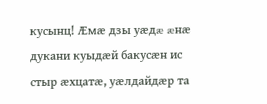кусынц! Æмæ дзы уæдæ æнæ дукани куыдæй бакусæн ис стыр æхцатæ, уæлдайдæр та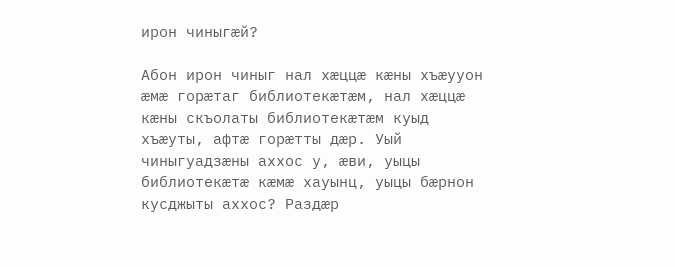ирон чиныгæй?

Абон ирон чиныг нал хæццæ кæны хъæууон æмæ горæтаг библиотекæтæм, нал хæццæ кæны скъолаты библиотекæтæм куыд хъæуты, афтæ горæтты дæр. Уый чиныгуадзæны аххос у, æви, уыцы библиотекæтæ кæмæ хауынц, уыцы бæрнон кусджыты аххос? Раздæр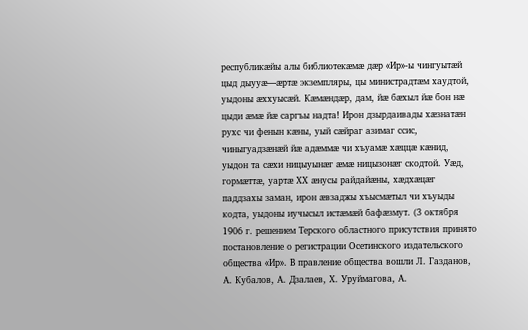республикæйы алы библиотекæмæ дæр «Ир»-ы чингуытæй цыд дыууæ—æртæ экземпляры, цы министрадтæм хаудтой, уыдоны æххуысæй. Кæмæндæр, дам, йæ бæхыл йæ бон нæ цыди æмæ йæ саргъы надта! Ирон дзырдаивады хæзнатæн рухс чи фенын кæны, уый сæйраг азимаг ссис, чиныгуадзæнæй йæ адæммæ чи хъуамæ хæццæ кæнид, уыдон та сæхи ницыуынæг æмæ ницызонæг скодтой. Уæд, гормæттæ, уартæ ХХ æнусы райдайæны, хæдхæцæг паддзахы заман, ирон æвзаджы хъысмæтыл чи хъуыды кодта, уыдоны иучысыл истæмæй бафæзмут. (3 октября 1906 г. решением Терского областного присутствия принято постановление о регистрации Осетинского издательского общества «Ир». В правление общества вошли Л. Газданов, А. Кубалов, А. Дзалаев, Х. Уруймагова, А.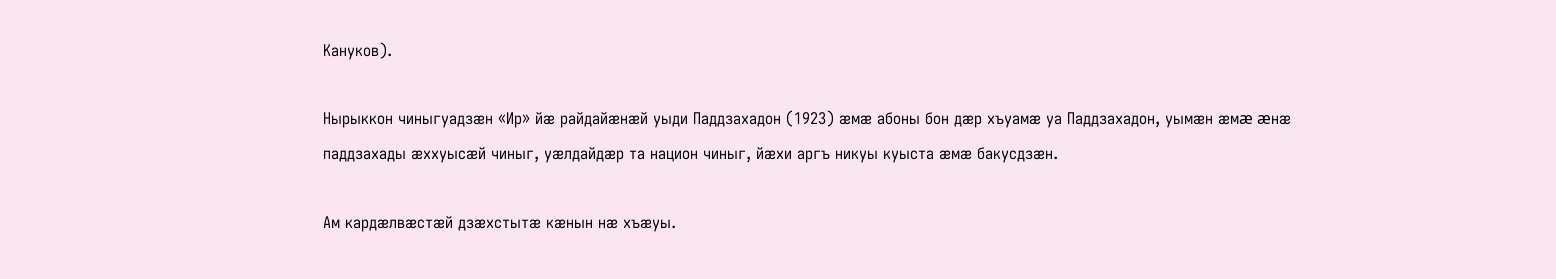Кануков).

Нырыккон чиныгуадзæн «Ир» йæ райдайæнæй уыди Паддзахадон (1923) æмæ абоны бон дæр хъуамæ уа Паддзахадон, уымæн æмæ æнæ паддзахады æххуысæй чиныг, уæлдайдæр та национ чиныг, йæхи аргъ никуы куыста æмæ бакусдзæн.

Ам кардæлвæстæй дзæхстытæ кæнын нæ хъæуы.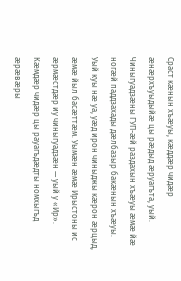Сраст кæнын хъæуы, кæддæр чидæр æнæрхъуыдыйæ цы рæдыд æруагъта, уый. Чиныгуадзæны ГУП-æй раздахын хъæуы æмæ йæ ногæй паддзахады дæлбазыр бакæнын хъæуы. Уый куы нæ уа, уæд ирон чиныджы кæрон æрцыд, æмæ йыл басæттæм. Уымæн æмæ Ирыстоны ис æрмæстдæр иу чиныгуадзæн — уый у «Ир». Кæмдæр чидæр цы рауагъдæдты номхыгъд æрæвæры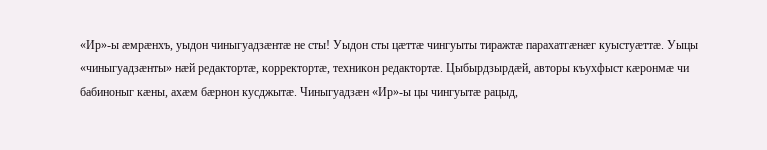«Ир»-ы æмрæнхъ, уыдон чиныгуадзæнтæ не сты! Уыдон сты цæттæ чингуыты тиражтæ парахатгæнæг куыстуæттæ. Уыцы «чиныгуадзæнты» нæй редактортæ, корректортæ, техникон редактортæ. Цыбырдзырдæй, авторы къухфыст кæронмæ чи бабиноныг кæны, ахæм бæрнон кусджытæ. Чиныгуадзæн «Ир»-ы цы чингуытæ рацыд,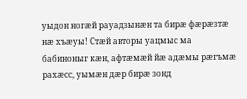уыдон ногæй рауадзынæн та бирæ фæрæзтæ нæ хъæуы! Стæй авторы уацмыс ма бабиноныг кæн, афтæмæй йæ адæмы рæгъмæ рахæсс, уымæн дæр бирæ зонд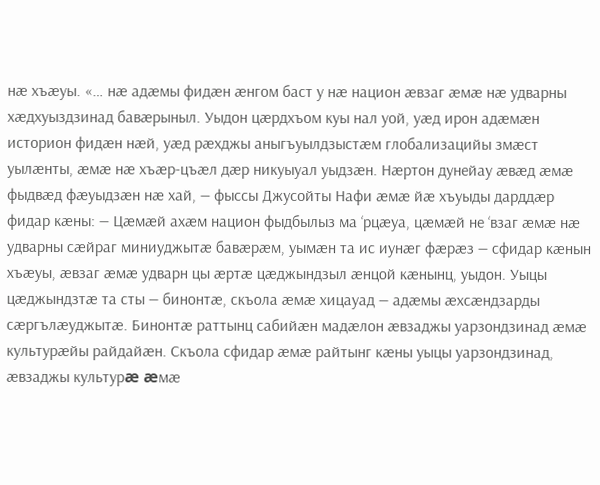нæ хъæуы. «… нæ адæмы фидæн æнгом баст у нæ национ æвзаг æмæ нæ удварны хæдхуыздзинад бавæрыныл. Уыдон цæрдхъом куы нал уой, уæд ирон адæмæн историон фидæн нæй, уæд рæхджы аныгъуылдзыстæм глобализацийы змæст уылæнты, æмæ нæ хъæр-цъæл дæр никуыуал уыдзæн. Нæртон дунейау æвæд æмæ фыдвæд фæуыдзæн нæ хай, — фыссы Джусойты Нафи æмæ йæ хъуыды дарддæр фидар кæны: — Цæмæй ахæм национ фыдбылыз ма ‘рцæуа, цæмæй не ‘взаг æмæ нæ удварны сæйраг миниуджытæ бавæрæм, уымæн та ис иунæг фæрæз — сфидар кæнын хъæуы, æвзаг æмæ удварн цы æртæ цæджындзыл æнцой кæнынц, уыдон. Уыцы цæджындзтæ та сты — бинонтæ, скъола æмæ хицауад — адæмы æхсæндзарды сæргълæуджытæ. Бинонтæ раттынц сабийæн мадæлон æвзаджы уарзондзинад æмæ культурæйы райдайæн. Скъола сфидар æмæ райтынг кæны уыцы уарзондзинад, æвзаджы культурæ æмæ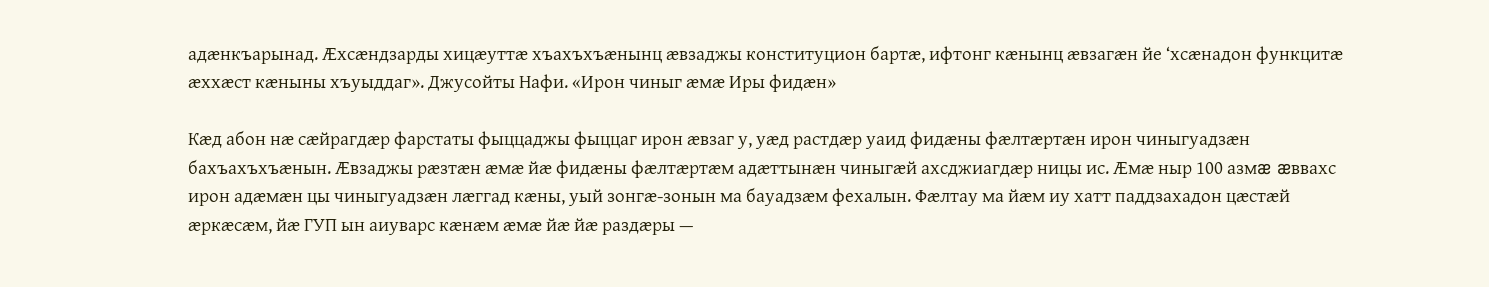адæнкъарынад. Æхсæндзарды хицæуттæ хъахъхъæнынц æвзаджы конституцион бартæ, ифтонг кæнынц æвзагæн йе ‘хсæнадон функцитæ æххæст кæныны хъуыддаг». Джусойты Нафи. «Ирон чиныг æмæ Иры фидæн»

Кæд абон нæ сæйрагдæр фарстаты фыццаджы фыццаг ирон æвзаг у, уæд растдæр уаид фидæны фæлтæртæн ирон чиныгуадзæн бахъахъхъæнын. Æвзаджы рæзтæн æмæ йæ фидæны фæлтæртæм адæттынæн чиныгæй ахсджиагдæр ницы ис. Æмæ ныр 100 азмæ æввахс ирон адæмæн цы чиныгуадзæн лæггад кæны, уый зонгæ-зонын ма бауадзæм фехалын. Фæлтау ма йæм иу хатт паддзахадон цæстæй æркæсæм, йæ ГУП ын аиуварс кæнæм æмæ йæ йæ раздæры —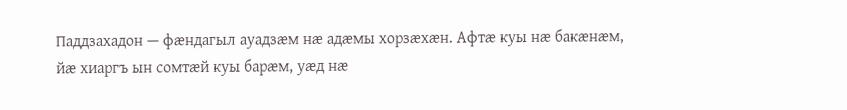Паддзахадон — фæндагыл ауадзæм нæ адæмы хорзæхæн. Афтæ куы нæ бакæнæм, йæ хиаргъ ын сомтæй куы барæм, уæд нæ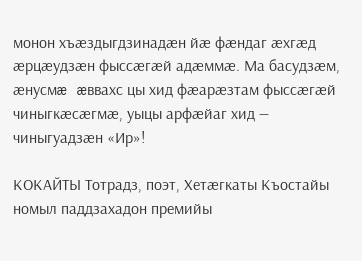монон хъæздыгдзинадæн йæ фæндаг æхгæд æрцæудзæн фыссæгæй адæммæ. Ма басудзæм, æнусмæ æввахс цы хид фæарæзтам фыссæгæй чиныгкæсæгмæ, уыцы арфæйаг хид — чиныгуадзæн «Ир»!

КОКАЙТЫ Тотрадз, поэт, Хетæгкаты Къостайы номыл паддзахадон премийы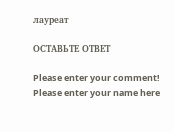лауреат

ОСТАВЬТЕ ОТВЕТ

Please enter your comment!
Please enter your name here